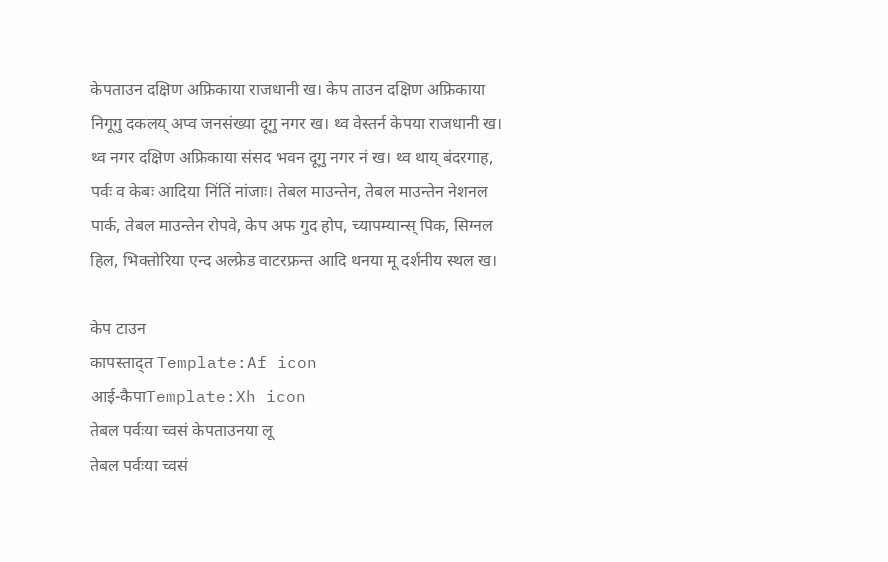केपताउन दक्षिण अफ्रिकाया राजधानी ख। केप ताउन दक्षिण अफ्रिकाया निगूगु दकलय् अप्व जनसंख्या दूगु नगर ख। थ्व वेस्‍तर्न केपया राजधानी ख। थ्व नगर दक्षिण अफ्रिकाया संसद भवन दूगु नगर नं ख। थ्व थाय् बंदरगाह, पर्वः व केबः आदिया निंतिं नांजाः। तेबल माउन्तेन, तेबल माउन्तेन नेशनल पार्क, तेबल माउन्तेन रोपवे, केप अफ गुद होप, च्यापम्यान्स् पिक, सिग्‍नल हिल, भिक्‍तोरिया एन्द अल्‍फ्रेड वाटरफ्रन्त आदि थनया मू दर्शनीय स्‍थल ख।

केप टाउन
कापस्ताद्त Template:Af icon
आई-कैपाTemplate:Xh icon
तेबल पर्वःया च्वसं केपताउनया लू
तेबल पर्वःया च्वसं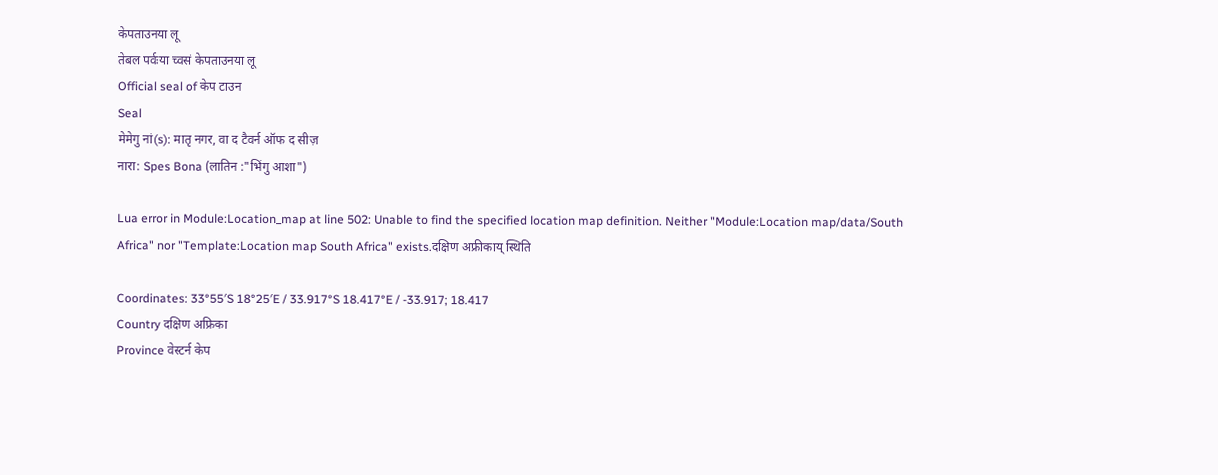केपताउनया लू
तेबल पर्वःया च्वसं केपताउनया लू
Official seal of केप टाउन
Seal
मेमेगु नां(s): मातृ नगर, वा द टैवर्न ऑफ द सीज़
नारा: Spes Bona (लातिन :"भिंगु आशा")

Lua error in Module:Location_map at line 502: Unable to find the specified location map definition. Neither "Module:Location map/data/South Africa" nor "Template:Location map South Africa" exists.दक्षिण अफ्रीकाय् स्थिति

Coordinates: 33°55′S 18°25′E / 33.917°S 18.417°E / -33.917; 18.417
Country दक्षिण अफ्रिका
Province वेस्टर्न केप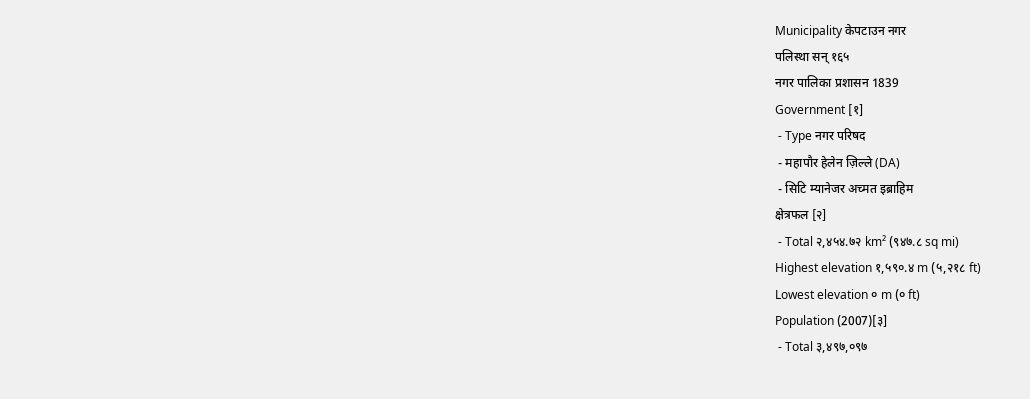Municipality केपटाउन नगर
पलिस्था सन् १६५
नगर पालिका प्रशासन 1839
Government [१]
 - Type नगर परिषद
 - महापौर हेलेन ज़िल्ले (DA)
 - सिटि म्यानेजर अच्मत इब्राहिम
क्षेत्रफल [२]
 - Total २,४५४.७२ km² (९४७.८ sq mi)
Highest elevation १,५९०.४ m (५,२१८ ft)
Lowest elevation ० m (० ft)
Population (2007)[३]
 - Total ३,४९७,०९७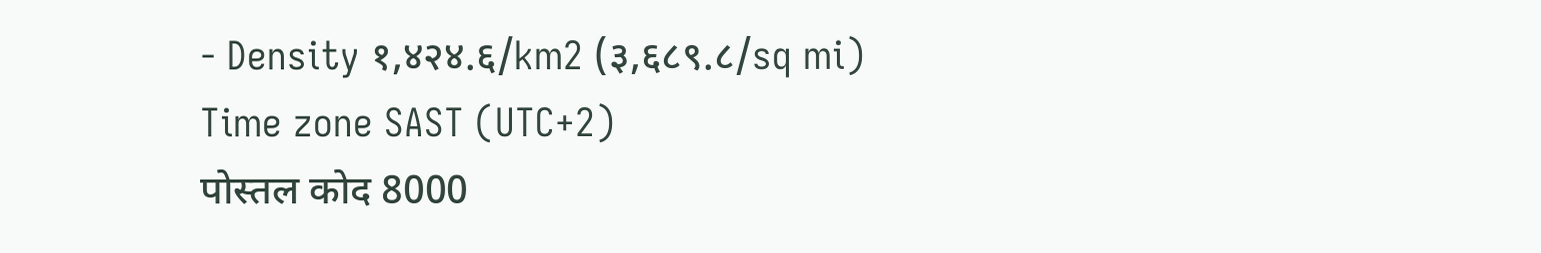- Density १,४२४.६/km2 (३,६८९.८/sq mi)
Time zone SAST (UTC+2)
पोस्तल कोद 8000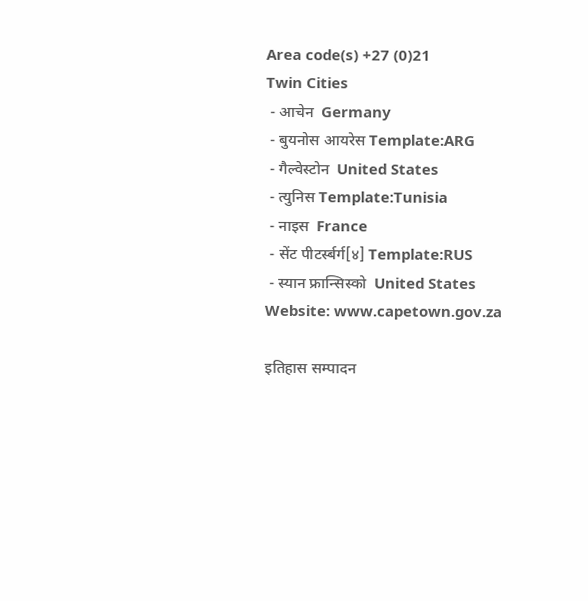Area code(s) +27 (0)21
Twin Cities
 - आचेन  Germany
 - बुयनोस आयरेस Template:ARG
 - गैल्वेस्टोन  United States
 - त्युनिस Template:Tunisia
 - नाइस  France
 - सेंट पीटर्स्बर्ग[४] Template:RUS
 - स्यान फ्रान्सिस्को  United States
Website: www.capetown.gov.za

इतिहास सम्पादन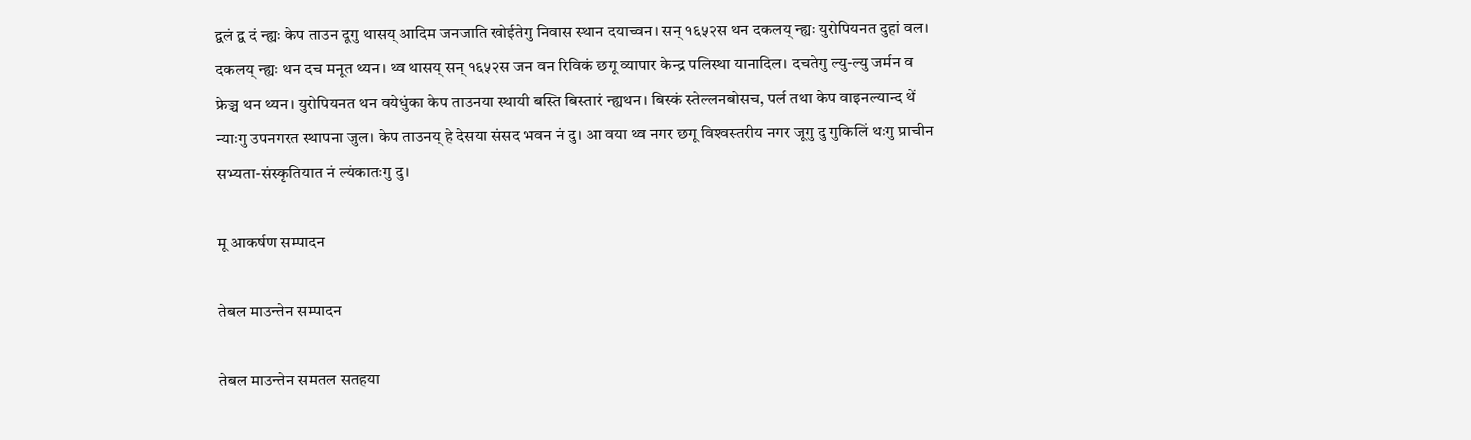द्वलं द्व दं न्ह्यः केप ताउन दूगु थासय् आदिम जनजाति खोईतेगु निवास स्‍थान दयाच्वन। सन् १६५२स थन दकलय् न्ह्यः युरोपियनत दुहां वल। दकलय् न्ह्यः थन दच मनूत थ्यन। थ्व थासय् सन् १६५२स जन वन रिविकं छगू व्‍यापार केन्द्र पलिस्था यानादिल। दचतेगु ल्यु-ल्यु जर्मन व फ्रेञ्च थन थ्यन। युरोपियनत थन वयेधुंका केप ताउनया स्थायी बस्ति बिस्तारं न्ह्यथन। बिस्कं स्‍तेल्‍लनबोसच, पर्ल तथा केप वाइनल्यान्द थें न्याःगु उपनगरत स्‍थापना जुल। केप ताउनय् हे देसया संसद भवन नं दु। आ वया थ्व नगर छगू विश्‍वस्‍तरीय नगर जूगु दु गुकिलिं थःगु प्राचीन सभ्‍यता-संस्‍कृतियात नं ल्यंकातःगु दु।

मू आकर्षण सम्पादन

तेबल माउन्तेन सम्पादन

तेबल माउन्तेन समतल सतहया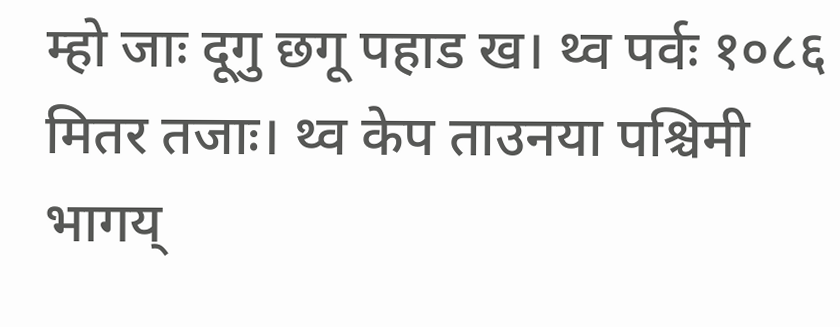म्हो जाः दूगु छगू पहाड ख। थ्व पर्वः १०८६ मितर तजाः। थ्व केप ताउनया पश्चिमी भागय्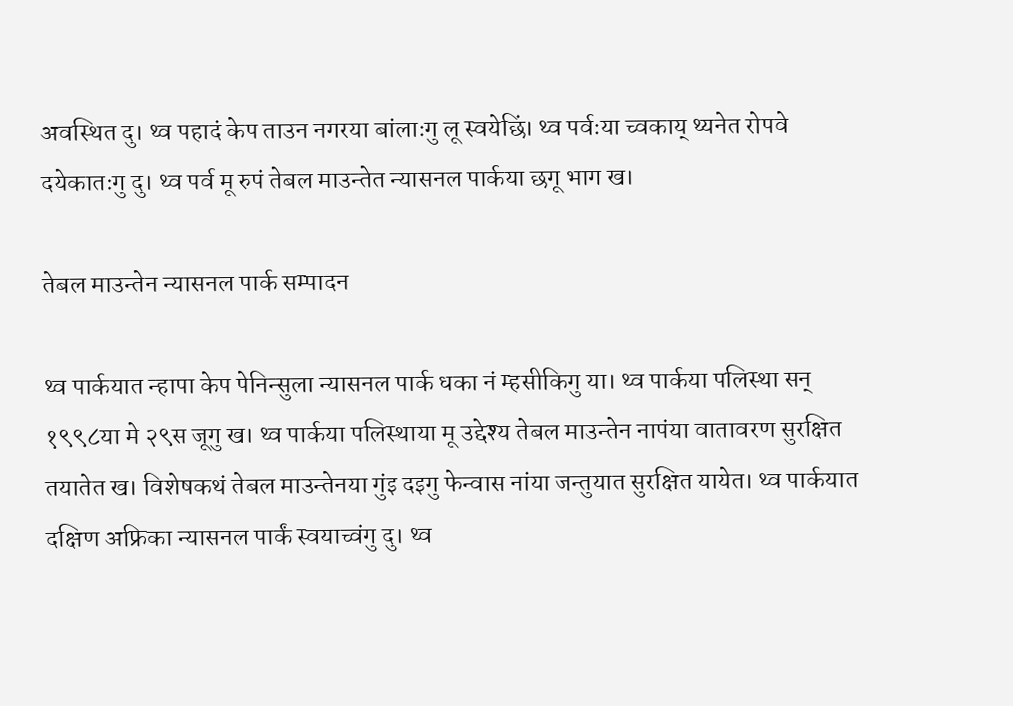अवस्थित दु। थ्व पहादं केप ताउन नगरया बांलाःगु लू स्वयेछिं। थ्व पर्वःया च्वकाय् थ्यनेत रोपवे दयेकातःगु दु। थ्व पर्व मू रुपं तेबल माउन्तेत न्यासनल पार्कया छगू भाग ख।

तेबल माउन्तेन न्यासनल पार्क सम्पादन

थ्व पार्कयात न्हापा केप पेनिन्सुला न्यासनल पार्क धका नं म्हसीकिगु या। थ्व पार्कया पलिस्था सन् १९९८या मे २९स जूगु ख। थ्व पार्कया पलिस्थाया मू उद्देश्य तेबल माउन्तेन नापंया वातावरण सुरक्षित तयातेत ख। विशेषकथं तेबल माउन्तेनया गुंइ दइगु फेन्वास नांया जन्तुयात सुरक्षित यायेत। थ्व पार्कयात दक्षिण अफ्रिका न्यासनल पार्कं स्वयाच्वंगु दु। थ्व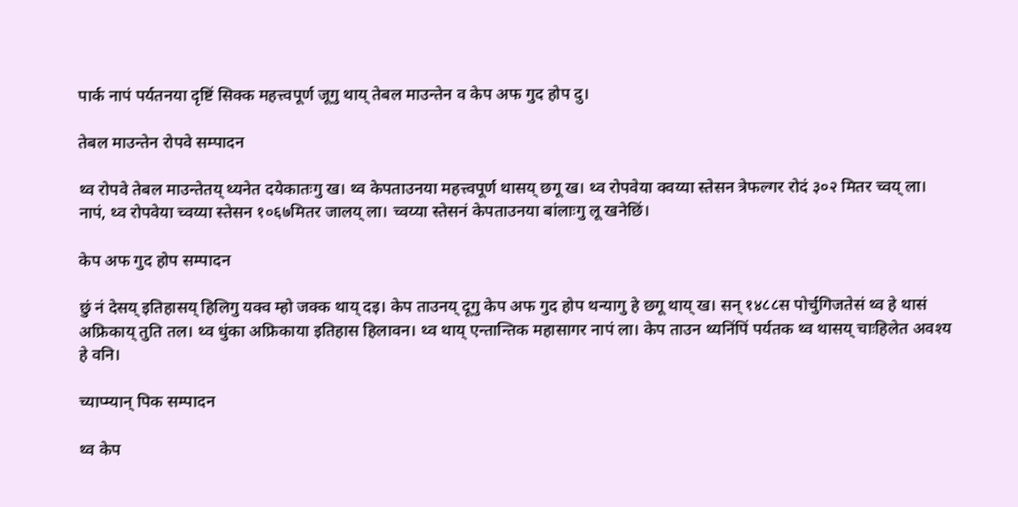पार्क नापं पर्यतनया दृष्टिं सिक्क महत्त्वपूर्ण जूगु थाय् तेबल माउन्तेन व केप अफ गुद होप दु।

तेबल माउन्तेन रोपवे सम्पादन

थ्व रोपवे तेबल माउन्तेतय् थ्यनेत दयेकातःगु ख। थ्व केपताउनया महत्त्वपूर्ण थासय् छगू ख। थ्व रोपवेया क्वय्या स्तेसन त्रेफल्गर रोदं ३०२ मितर च्वय् ला। नापं, थ्व रोपवेया च्वय्या स्तेसन १०६७मितर जालय् ला। च्वय्या स्तेसनं केपताउनया बांलाःगु लू खनेछिं।

केप अफ गुद होप सम्पादन

छुं नं देसय् इतिहासय् हिलिगु यक्व म्हो जक्क थाय् दइ। केप ताउनय् दूगु केप अफ गुद होप थन्यागु हे छगू थाय् ख। सन् १४८८स पोर्चुगिजतेसं थ्व हे थासं अफ्रिकाय् तुति तल। थ्व धुंका अफ्रिकाया इतिहास हिलावन। थ्व थाय् एन्तान्तिक महासागर नापं ला। केप ताउन थ्यनिंपिं पर्यतक थ्व थासय् चाःहिलेत अवश्य हे वनि।

च्याप्म्यान् पिक सम्पादन

थ्व केप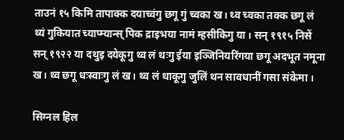ताउनं १५ किमि तापाक्क दयाच्वंगु छगू गुं च्वका ख। थ्व च्वका तक्क छगू लं थ्यं गुकियात च्याप्म्यान्स् पिक द्राइभया नामं म्हसीकिगु या। सन् १९१५ निसें सन् १९२२ या दथुइ दयेकूगु थ्व लं थःगु ईया इञ्जिनियरिंगया छगू अदभूत नमूना ख। थ्व छगू धःस्वाःगु लं ख। थ्व लं थाकूगु जुलिं थन सावधानीं गसा संकेमा।

सिग्‍नल हिल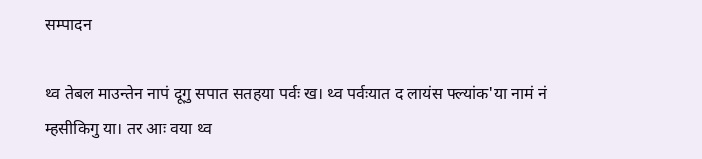सम्पादन

थ्व तेबल माउन्तेन नापं दूगु सपात सतहया पर्वः ख। थ्व पर्वःयात द लायंस फ्ल्यांक'या नामं नं म्हसीकिगु या। तर आः वया थ्व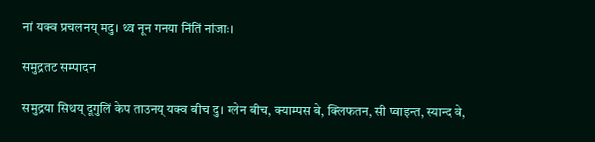नां यक्व प्रचलनय् मदु। थ्व नून गनया निंतिं नांजाः।

समुद्रतट सम्पादन

समुद्रया सिथय् दूगुलिं केप ताउनय् यक्व बीच दु। ग्‍लेन बीच, क्याम्पस बे, क्लिफतन, सी प्‍वाइन्त, स्यान्द वे,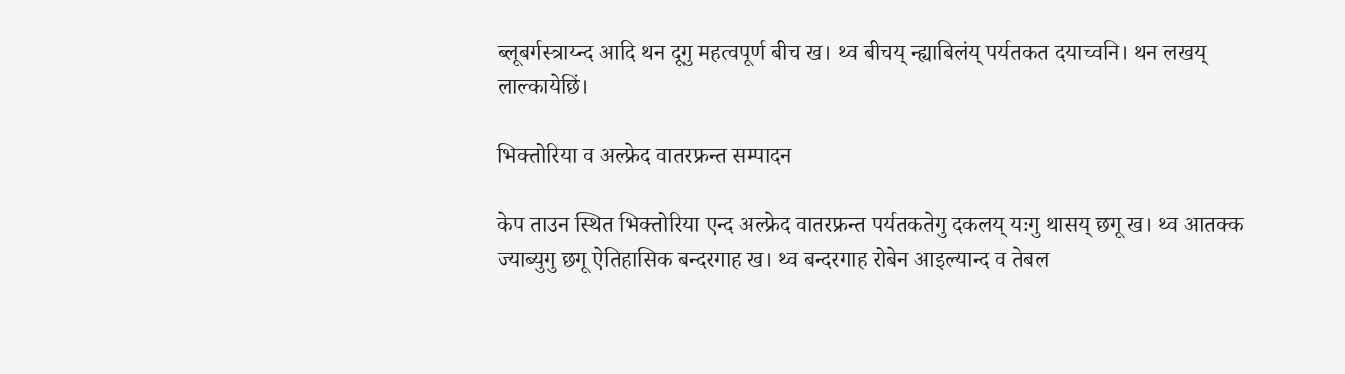ब्‍लूबर्गस्‍त्राय्न्द आदि थन दूगु महत्‍वपूर्ण बीच ख। थ्व बीचय् न्ह्याबिलंय् पर्यतकत दयाच्वनि। थन लखय् लाल्कायेछिं।

भिक्तोरिया व अल्फ्रेद वातरफ्रन्त सम्पादन

केप ताउन स्थित भिक्तोरिया एन्द अल्‍फ्रेद वातरफ्रन्त पर्यतकतेगु दकलय् यःगु थासय् छगू ख। थ्व आतक्क ज्याब्युगु छगू ऐतिहासिक बन्दरगाह ख। थ्व बन्दरगाह रोबेन आइल्यान्द व तेबल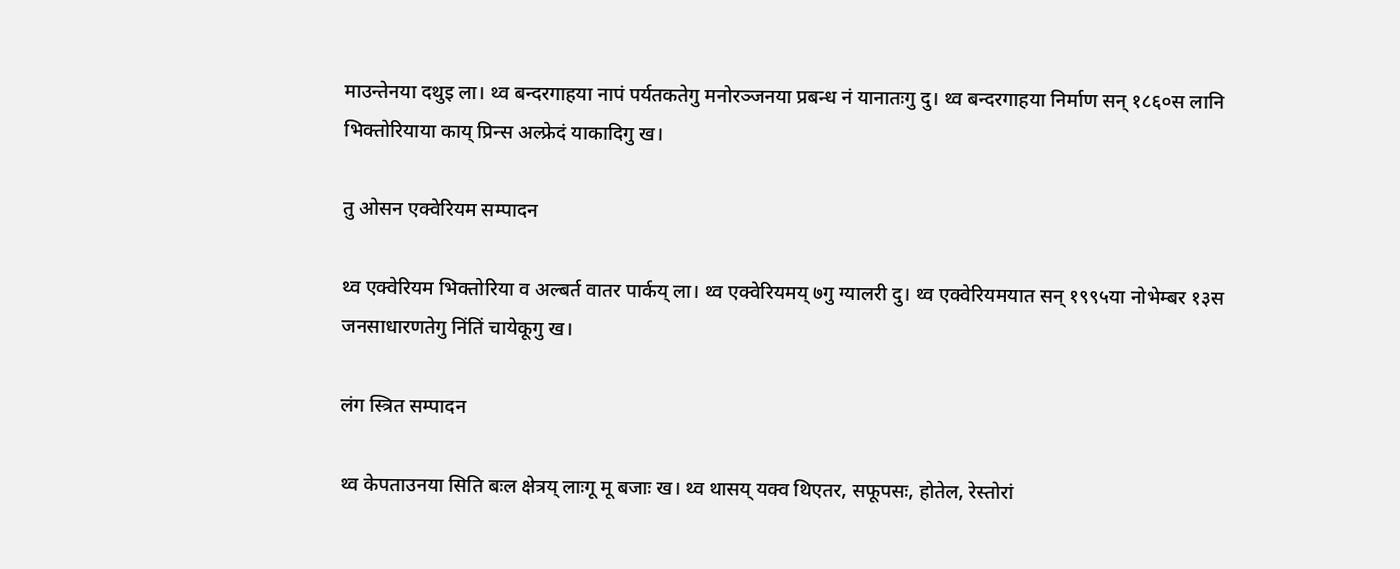माउन्तेनया दथुइ ला। थ्व बन्दरगाहया नापं पर्यतकतेगु मनोरञ्जनया प्रबन्ध नं यानातःगु दु। थ्व बन्दरगाहया निर्माण सन् १८६०स लानि भिक्तोरियाया काय् प्रिन्स अल्‍फ्रेदं याकादिगु ख।

तु ओसन एक्वेरियम सम्पादन

थ्व एक्वेरियम भिक्तोरिया व अल्बर्त वातर पार्कय् ला। थ्व एक्वेरियमय् ७गु ग्यालरी दु। थ्व एक्वेरियमयात सन् १९९५या नोभेम्बर १३स जनसाधारणतेगु निंतिं चायेकूगु ख।

लंग स्त्रित सम्पादन

थ्व केपताउनया सिति बःल क्षेत्रय् लाःगू मू बजाः ख। थ्व थासय् यक्व थिएतर, सफूपसः, होतेल, रेस्तोरां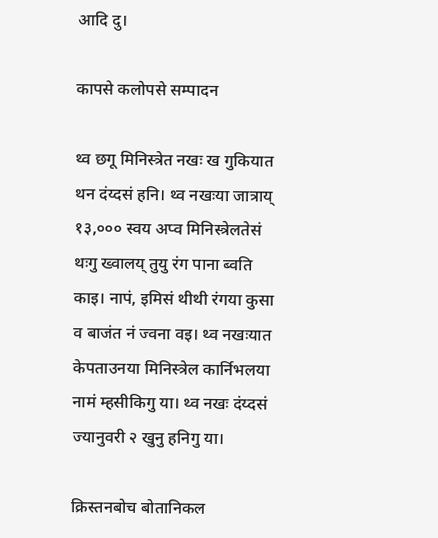आदि दु।

कापसे कलोपसे सम्पादन

थ्व छगू मिनिस्त्रेत नखः ख गुकियात थन दंय्दसं हनि। थ्व नखःया जात्राय् १३,००० स्वय अप्व मिनिस्त्रेलतेसं थःगु ख्वालय् तुयु रंग पाना ब्वति काइ। नापं, इमिसं थीथी रंगया कुसा व बाजंत नं ज्वना वइ। थ्व नखःयात केपताउनया मिनिस्त्रेल कार्निभलया नामं म्हसीकिगु या। थ्व नखः दंय्दसं ज्यानुवरी २ खुनु हनिगु या।

क्रिस्तनबोच बोतानिकल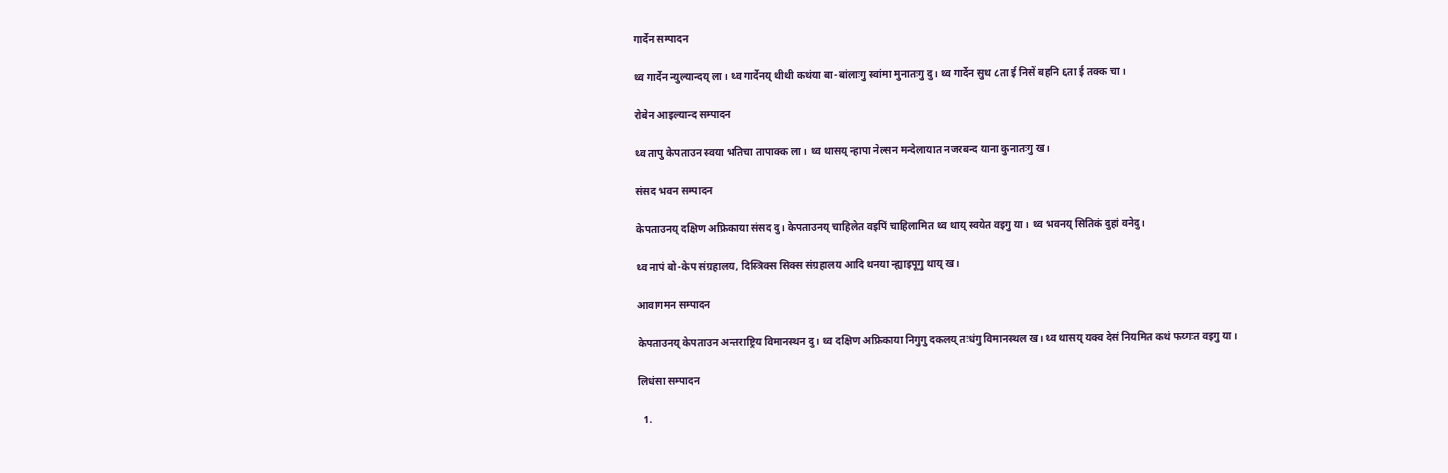गार्देन सम्पादन

थ्व गार्देन न्युल्यान्दय् ला। थ्व गार्देनय् थीथी कथंया बा-बांलाःगु स्वांमा मुनातःगु दु। थ्व गार्देन सुथ ८ता ई निसें बहनि ६ता ई तक्क चा।

रोबेन आइल्यान्द सम्पादन

थ्व तापु केपताउन स्वया भतिचा तापाक्क ला। थ्व थासय् न्हापा नेल्सन मन्देलायात नजरबन्द याना कुनातःगु ख।

संसद भवन सम्पादन

केपताउनय् दक्षिण अफ्रिकाया संसद दु। केपताउनय् चाहिलेत वइपिं चाहिलामित थ्व थाय् स्वयेत वइगु या। थ्व भवनय् सितिकं दुहां वनेदु।

थ्व नापं बो-केप संग्रहालय, दिस्त्रिक्स सिक्स संग्रहालय आदि थनया न्ह्याइपूगु थाय् ख।

आवागमन सम्पादन

केपताउनय् केपताउन अन्तराष्ट्रिय विमानस्थन दु। थ्व दक्षिण अफ्रिकाया निगुगु दकलय् तःधंगु विमानस्थल ख। थ्व थासय् यक्व देसं नियमित कथं फय्गःत वइगु या।

लिधंसा सम्पादन

  1.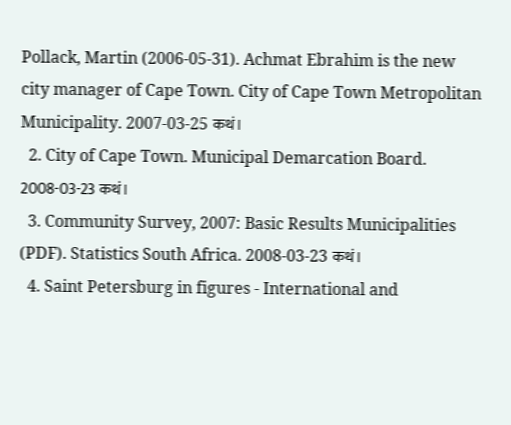Pollack, Martin (2006-05-31). Achmat Ebrahim is the new city manager of Cape Town. City of Cape Town Metropolitan Municipality. 2007-03-25 कथं।
  2. City of Cape Town. Municipal Demarcation Board. 2008-03-23 कथं।
  3. Community Survey, 2007: Basic Results Municipalities (PDF). Statistics South Africa. 2008-03-23 कथं।
  4. Saint Petersburg in figures - International and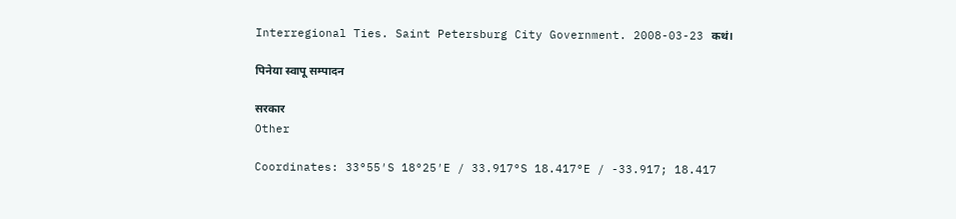Interregional Ties. Saint Petersburg City Government. 2008-03-23 कथं।

पिनेया स्वापू सम्पादन

सरकार
Other

Coordinates: 33°55′S 18°25′E / 33.917°S 18.417°E / -33.917; 18.417